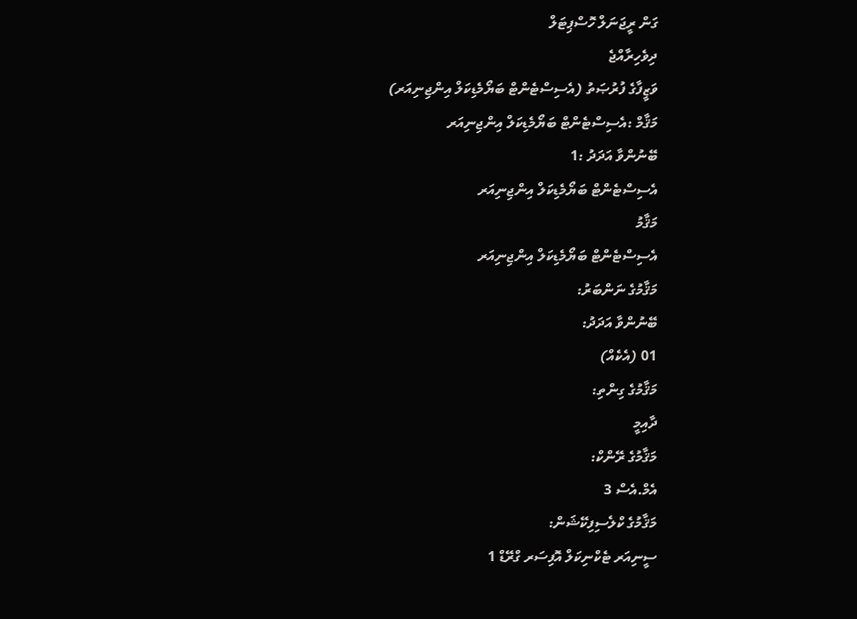ގަން ރީޖަނަލް ހޮސްޕިޓަލް
ދިވެހިރާއްޖެ
ވަޒީފާގެ ފުރުޞަތު (އެސިސްޓެންޓް ބަޔޯމެޑިކަލް އިންޖިނިއަރ)
މަޤާމް :އެސިސްޓެންޓް ބަޔޯމެޑިކަލް އިންޖިނިއަރ
ބޭނުންވާ އަދަދު :1
އެސިސްޓެންޓް ބަޔޯމެޑިކަލް އިންޖިނިއަރ
މަޤާމު
އެސިސްޓެންޓް ބަޔޯމެޑިކަލް އިންޖިނިއަރ
މަޤާމުގެ ނަންބަރު:
ބޭނުންވާ އަދަދު:
01 (އެކެއް)
މަޤާމުގެ ގިންތި:
ދާއިމީ
މަޤާމުގެ ރޭންކް:
އެމް.އެސް 3
މަޤާމުގެ ކްލެސިފިކޭޝަން:
ސީނިއަރ ޓެކްނިކަލް އޮފިސަރ ގްރޭޑް 1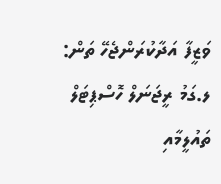ވަޒީފާ އަދާކުރަންޖެހޭ ތަން:
ލ.ގަމު ރީޖަނަލް ހޮސްޕިޓަލް
ތައުލީމާއި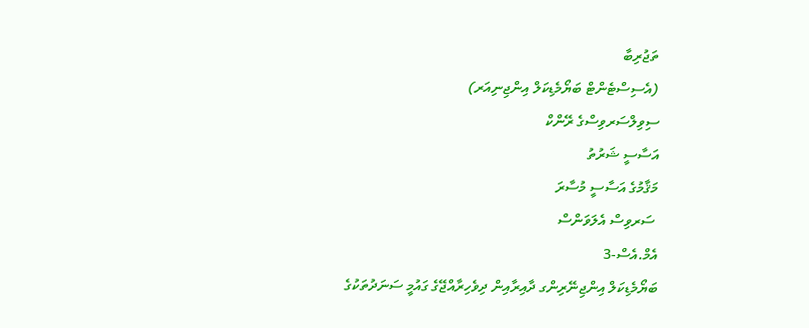ތަޖުރިބާ
(އެސިސްޓެންޓް ބަޔޯމެޑިކަލް އިންޖިނިއަރ)
ސިވިލްސަރވިސްގެ ރޭންކް
އަސާސީ ޝަރުތު
މަޤާމުގެ އަސާސީ މުސާރަ
 ސަރވިސް އެލަވަންސް
އެމް.އެސް-3
ބަޔޯމެޑިކަލް އިންޖިނޭރިންގ ދާއިރާއިން ދިވެހިރާއްޖޭގެ ގައުމީ ސަނަދުތަކުގެ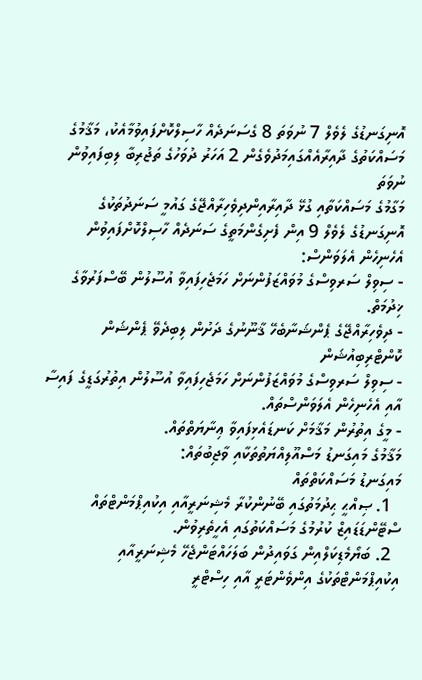އޮނިގަނޑުގެ ލެވެލް 7 ނުވަތަ 8 ގެސަނަދެއް ހާސިލްކޮށްފައިވުމާއެކު، މަޤާމުގެ މަސައްކަތުގެ ދާއިރާއެއްގައިމަދުވެގެން 2 އަހަރު ދުވަހުގެ ތަޖުރިބާ ލިބިފައިވުން
ނުވަތަ
މަގާމުގެ މަސައްކަތާއި ގުޅޭ ދާއިރާއިންދިވެހިރާއްޖޭގެ ގައުމީ ސަނަދުތަކުގެ އޮނިގަނޑުގެ ލެވެލް 9 އިން ފެށިގެންމަތީގެ ސަނަދެއް ހާސިލްކޮށްފައިވުން
އެހެނިހެން އެލަވަންސް:
- ސިވިލް ސަރވިސްގެ މުވައްޒަފުންނަށް ހަމަޖެހިފައިވާ އުސޫލުން ބޭސްފަރުވާގެ ޚިދުމަތް.
- ދިވެހިރާއްޖޭގެ ޕެންޝަނާބެހޭ ޤާނޫނުގެ ދަށުން ލިބިދެވޭ ޕެންޝަން ކޮންޓްރިބިއުޝަން
- ސިވިލް ސަރވިސްގެ މުވައްޒަފުންނަށް ހަމަޖެހިފައިވާ އުސޫލުން އިތުރުގަޑީގެ ފައިސާ އާއި އެހެނިހެން އެލަވަންސްތައް.
- މީގެ އިތުރުން މަޤާމަށް ކަނޑައެޅިފައިވާ ޢިނާޔަތްތައް.
މަޤާމުގެ މައިގަނޑު މަސްއޫލިއްޔަތުތަކާއި ވާޖިބުތައް:
މައިގަނޑު މަސައްކަތްތައް
  1. ޞިއްޙީ ޙިދުމަތުގައި ބޭނުންކުރާ މެޝިނަރީއާއި އިކުއިޕްމަންޓްތައް ސްޓޭންޑަޑައިޒް ކުރުމުގެ މަސައްކަތުގައި އެހީތެރިވުން.
  2. ބަޔޯމެޑިކަލްއިން ގަވައިދުން ބަލަހައްޓަންޖެހޭ މެޝިނަރީއާއި އިކުއިޕްމަންޓްތަކުގެ އިންވެންޓަރީ އާއި ހިސްޓްރީ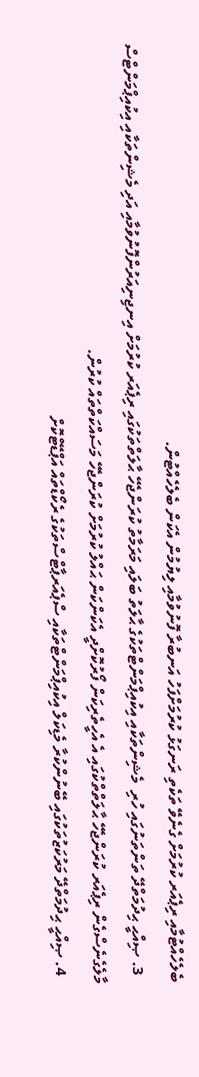ބެލެހެއްޓުމާއި ރިޕެއަރ ކުރުމަށް ގެނެވޭ ތަކެތި ރަނގަޅު ކުރުމަށްފަހު އަނބުރާ ފޮނުވުމާއި ލިޔުމުން އެކަން ބެލެހެއްޓުން.
  3. ޞިއްޙީ ޙިދުމަތްދޭ ތަންތަނުގައި ހުރި  މެޝިންތަކާއި އިކުއިޕްމަންޓްތަކުގެ ޙާލަތު ބަލައި މަރަމާތު ކުރަންޖެހޭ ޙާލަތްތަކުގައި ރިޕެއަރ ކުރުމަށް އިނޖިނިއަރުންފޮނުވުމާއި އަދި މެޝިންތަކާއި އިކުއިޕްމަންޓްސް މާލެގެނެސްގެން ރިޕެއަރ ކުރަންޖެހޭ ޙާލަތްތްކުގައި އެ އެހީތެރިކަން ފޯރުކޮށްދީ އެކަންކަން ޙައްލު ކުރުމަށް ކުރަންޖެހޭ މަސައްކަތްތައް ކުރުން.
  4. ޞިއްޙީ ޙިދުމަތްދޭ މަރުކަޒުތަކުގައި ބޭނުންކުރާ މެޑިކަލް އިކުއިޕްމަންޓްތަކާއި ސްޕެއަރޕާޓްސްތަކުގެ ރެކޯޑްތައް އަޕްޑޭޓްކޮށް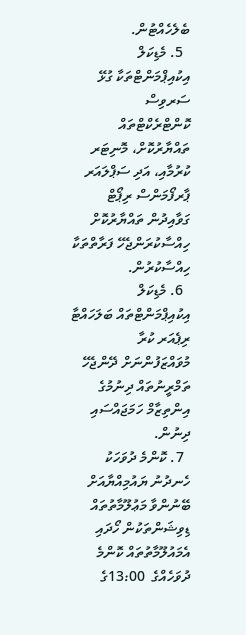ބެލެހެއްޓުން.
  5. މެޑިކަލް އިކުއިޕްމަންޓްތަކާ ގުޅޭ ސަރވިސް ކޮންޓްރެކްޓްތައް ތައްޔާރުކޮށް، މޮނިޓަރ ކުރުމާއި، އަދި ސަޕްލައަރ ޕާރފޯމަންސް ރިޕޯޓް ގަވާއިދުން ތައްޔާރުކޮށް ހިއްސާކުރަންޖެހޭ ފަރާތްތަކާ ހިއްސާކުރުން.
  6. މެޑިކަލް އިކުއިޕްމަންޓްތައް ބަލަހައްޓާ ރިޕެއަރ ކުރާ  މުވައްޒަފުންނަށް ދޭންޖެހޭ ތަމްރީނުތައް ދިނުމުގެ އިންތިޒާމް ހަމަޖައްސައި ދިނުން.
  7. ކޮންމެ ދުވަހަކު ހެނދުނު ޔައުމިއްޔާއަށް ބޭނުންވާ މަޢުލޫމާތުތައް ޑިވިޝަންތަކުން ހޯދައި އެމައުލޫމާތުތައް ކޮންމެ ދުވަހެއްގެ  13:00ގެ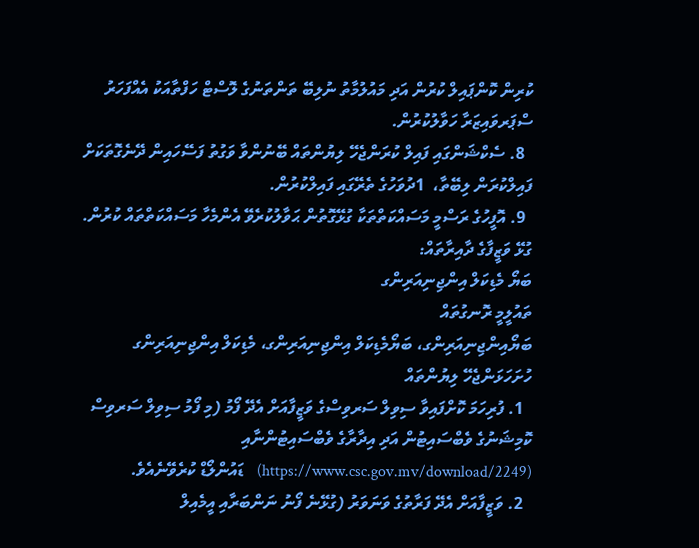ކުރިން ކޮންޕައިލް ކުރުން އަދި މައުލުމާތު ނުލިބޭ ތަންތަނުގެ ލޮސްޓް ހަފްތާއަކު އެއްފަހަރު ސްޕަރވައިޒަރާ ހަވާލުކުރުން.
  8. ސެކްޝަންގައި ފައިލް ކުރަންޖެހޭ ލިޔުންތައް ބޭނުންވާ ވަގުތު ފަސޭހައިން ދޭނެގޮތަކަށް ފައިލްކުރަން ލިބޭތާ،  1ދުވަހުގެ ތެރޭގައި ފައިލްކުރުން.
  9. އޮފީހުގެ ރަސްމީ މަސައްކަތްތަކާ ގުޅޭގޮތުން ޙަވާލުކުރެވޭ އެންމެހާ މަސައްކަތްތައް ކުރުން.
ގުޅޭ ވަޒީފާގެ ދާއިރާތައް:
ބަޔޯ މެޑިކަލް އިންޖިނިއަރިންގ
ތައުލީމީ ރޮނގުތައް
ބަޔޯއިންޖިނިއަރިންގ، ބަޔޯމެޑިކަލް އިންޖިނިއަރިންގ، މެޑިކަލް އިންޖިނިއަރިންގ
ހުށަހަޅަންޖެހޭ ލިޔުންތައް
  1. ފުރިހަމަ ކޮށްފައިވާ ސިވިލް ސަރވިސްގެ ވަޒީފާއަށް އެދޭ ފޯމު (މި ފޯމު ސިވިލް ސަރވިސް ކޮމިޝަނުގެ ވެބްސައިޓުން އަދި އިދާރާގެ ވެބްސައިޓުންނާއި (https://www.csc.gov.mv/download/2249)   ޑައުންލޯޑް ކުރެވޭނެއެވެ.
  2. ވަޒީފާއަށް އެދޭ ފަރާތުގެ ވަނަވަރު (ގުޅޭނެ ފޯނު ނަންބަރާއި އީމެއިލް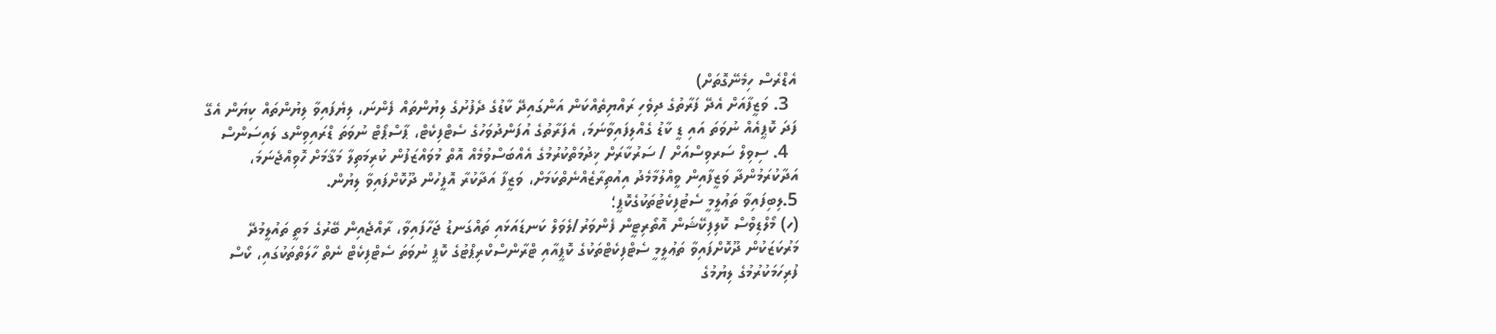އެޑްރެސް ހިމެނޭގޮތަށް)
  3. ވަޒީފާއަށް އެދޭ ފަރާތުގެ ދިވެހި ރައްޔިތެއްކަން އަންގައިދޭ ކާޑުގެ ދެފުށުގެ ލިޔުންތައް ފެންނަ، ލިޔެފައިވާ ލިޔުންތައް ކިޔަން އެގޭ ފަދަ ކޮޕީއެއް ނުވަތަ އައި ޑީ ކާޑު ގެއްލިފައިވާނަމަ، އެފަރާތުގެ އުފަންދުވަހުގެ ސެޓްފިކެޓް، ޕާސްޕޯޓް ނުވަތަ ޑްރައިވިންގ ލައިސަންސް
  4. ސިވިލް ސަރވިސްއަށް / ސަރުކާރަށް ޚިދުމަތްކުރުމުގެ އެއްބަސްވުމެއް އޮތް މުވައްޒަފުން ކުރިމަތިލާ މަޤާމަށް ހޮވިއްޖެނަމަ، އަދާކުރަމުންދާ ވަޒީފާއިން ވީއްލުމާމެދު އިއުތިރާޒެއްނެތްކަމަށް، ވަޒީފާ އަދާކުރާ އޮފީހުން ދޫކޮށްފައިވާ ލިޔުން.
5.ލިބިފައިވާ ތަޢުލީމީ ސެޓުފިކެޓުތަކުގެކޮޕީ؛
(ހ) މޯލްޑިވްސް ކޮލިފިކޭޝަން އޮތޯރިޓީން ފެންވަރު/ލެވަލް ކަނޑައަޅައި ތައްގަނޑު ޖަހާފައިވާ، ރާއްޖެއިން ބޭރުގެ މަތީ ތައުލީމުދޭ މަރުކަޒަކުން ދޫކޮށްފައިވާ ތަޢުލީމީ ސެޓްފިކެޓްތަކުގެ ކޮޕީއާއި ޓްރާންސްކްރިޕްޓުގެ ކޮޕީ ނުވަތަ ސެޓްފިކެޓް ނެތް ހާލަތްތަކުގައި، ކޯސް ފުރިހަމަކުރުމުގެ ލިޔުމުގެ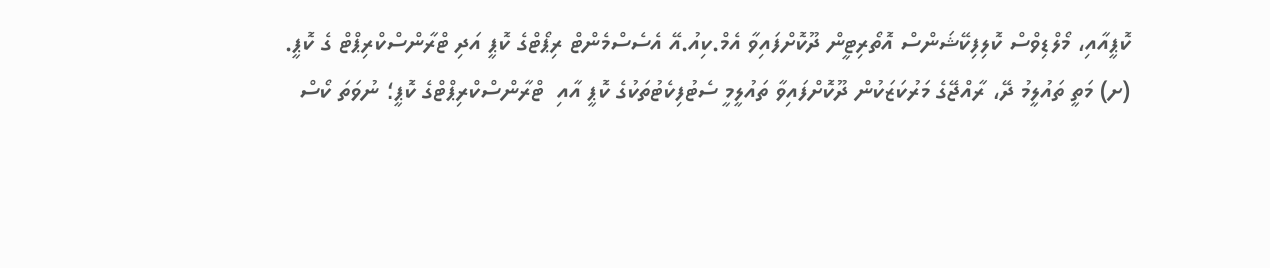ކޮޕީއާއި، މޯލްޑިވްސް ކޮލިފިކޭޝަންސް އޮތޯރިޓީން ދޫކޮށްފައިވާ އެމް.ކިއު.އޭ އެސެސްމެންޓް ރިޕޯޓްގެ ކޮޕީ އަދި ޓްރާންސްކްރިޕްޓް ގެ ކޮޕީ.
(ށ) މަތީ ތައުލީމު ދޭ، ރާއްޖޭގެ މަރުކަޒަކުން ދޫކޮށްފައިވާ ތައުލީމީ ސެޓުފިކެޓުތަކުގެ ކޮޕީ އާއި  ޓްރާންސްކްރިޕްޓްގެ ކޮޕީ؛ ނުވަތަ ކޯސް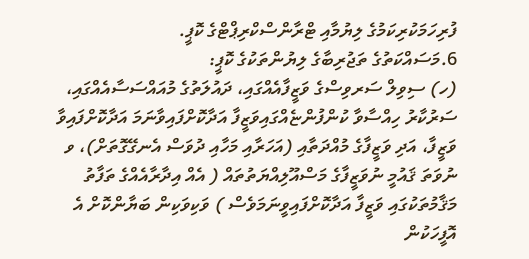ފުރިހަމަކުރިކަމުގެ ލިޔުމާއި ޓްރާންސްކްރިޕްޓްގެ ކޮޕީ.
6.މަސައްކަތުގެ ތަޖުރިބާގެ ލިޔުންތަކުގެ ކޮޕީ:
(ހ) ސިވިލް ސަރވިސްގެ ވަޒީފާއެއްގައި، ދައުލަތުގެ މުއައްސަސާއެއްގައި، ސަރުކާރު ހިއްސާވާ ކުންފުންޏެއްގައިވަޒީފާ އަދާކޮށްފައިވާނަމަ އަދާކޮށްފައިވާ ވަޒީފާ، އަދި ވަޒީފާގެ މުއްދަތާއި (އަހަރާއި މަހާއި ދުވަސް އެނގޭގޮތަށް)، ވ ނުވަތަ ޤައުމީ ނުވަޒީފާގެ މަސްއޫލިއްޔަތުތައް ( އެއް އިދާރާއެއްގެ ތަފާތު މަޤާމުތަކުގައި ވަޒީފާ އަދާކޮށްފައިވީނަމަވެސް ) ވަކިވަކިން ބަޔާންކޮށް އެ އޮފީހަކުން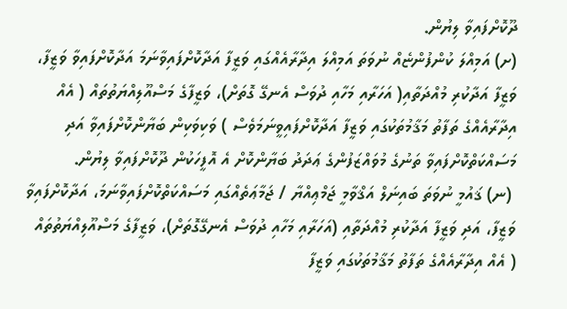ދޫކޮށްފައިވާ ލިޔުން.
(ށ) އަމިއްލަ ކުންފުންޏެއް ނުވަތަ އަމިއްލަ އިދާރާއެއްގައި ވަޒީފާ އަދާކޮށްފައިވާނަމަ އަދާކޮށްފައިވާ ވަޒީފާ، ވަޒީފާ އަދާކުރި މުއްދަތާއި( އަހަރާއި މަހާއި ދުވަސް އެނގޭ ގޮތަށް)، ވަޒީފާގެ މަސްއޫލިއްޔަތުތައް ( އެއް އިދާރާއެއްގެ ތަފާތު މަޤާމުތަކުގައި ވަޒީފާ އަދާކޮށްފައިވީނަމަވެސް ) ވަކިވަކިން ބަޔާންކޮށްފައިވާ އަދި މަސައްކަތްކޮށްފައިވާ ތަނުގެ މުވައްޒަފުންގެ ޢަދަދު ބަޔާންކޮށް އެ އޮފީހަކުން ދޫކޮށްފައިވާ ލިޔުން.
 (ނ) ޤައުމީ ނުވަތަ ބައިނަލް އަޤްވާމީ ޖަމްޢިއްޔާ / ޖަމާޢަތެއްގައި މަސައްކަތްކޮށްފައިވާނަމަ، އަދާކޮށްފައިވާ ވަޒީފާ، އަދި ވަޒީފާ އަދާކުރި މުއްދަތާއި (އަހަރާއި މަހާއި ދުވަސް އެނގޭގޮތަށް)، ވަޒީފާގެ މަސްއޫލިއްޔަތުތައް ( އެއް އިދާރާއެއްގެ ތަފާތު މަޤާމުތަކުގައި ވަޒީފާ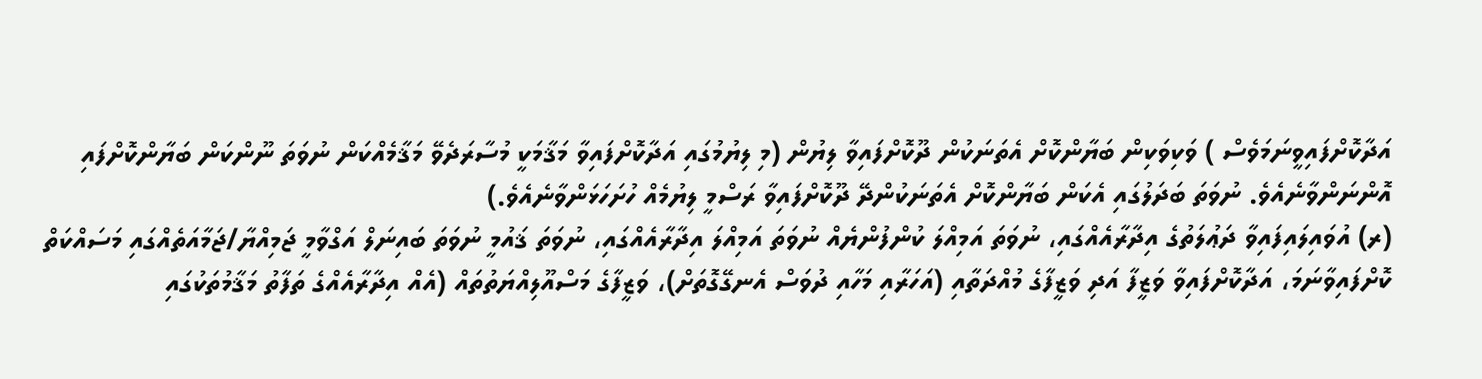އަދާކޮށްފައިވީނަމަވެސް ) ވަކިވަކިން ބަޔާންކޮށް އެތަނަކުން ދޫކޮށްފައިވާ ލިޔުން (މި ލިޔުމުގައި އަދާކޮށްފައިވާ މަޤާމަކީ މުސާރަދެވޭ މަޤާމެއްކަން ނުވަތަ ނޫންކަން ބަޔާންކޮށްފައި އޮންނަންވާނެއެވެ. ނުވަތަ ބަދަލުގައި އެކަން ބަޔާންކޮށް އެތަނަކުންދޭ ދޫކޮށްފައިވާ ރަސްމީ ލިޔުމެއް ހުށަހަޅަންވާނެއެވެ.)
(ރ) އުވައިލައިފައިވާ ދަޢުލަތުގެ އިދާރާއެއްގައި، ނުވަތަ އަމިއްލަ ކުންފުންޔެއް ނުވަތަ އަމިއްލަ އިދާރާއެއްގައި، ނުވަތަ ޤައުމީ ނުވަތަ ބައިނަލް އަގްވާމީ ޖަމިއްޔާ/ޖަމާއަތެއްގައި މަސައްކަތް ކޮށްފައިވާނަމަ، އަދާކޮށްފައިވާ ވަޒީފާ އަދި ވަޒީފާގެ މުއްދަތާއި (އަހަރާއި މަހާއި ދުވަސް އެނގޭގޮތަށް)، ވަޒީފާގެ މަސްއޫލިއްޔަތުތައް (އެއް އިދާރާއެއްގެ ތަފާތު މަޤާމުތަކުގައި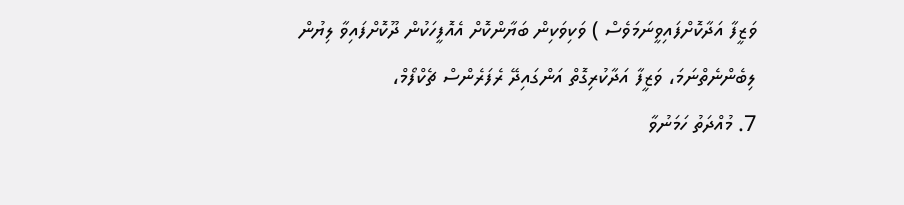ވަޒީފާ އަދާކޮށްފައިވީނަމަވެސް ) ވަކިވަކިން ބަޔާންކޮށް އެއޮފީހަކުން ދޫކޮށްފައިވާ ލިޔުން ލިބެންނެތްނަމަ، ވަޒީފާ އަދާކުރިގޮތް އަންގައިދޭ ރެފަރެންސް ޗެކްފޯމް،
7. މުއްދަތު ހަމަނުވާ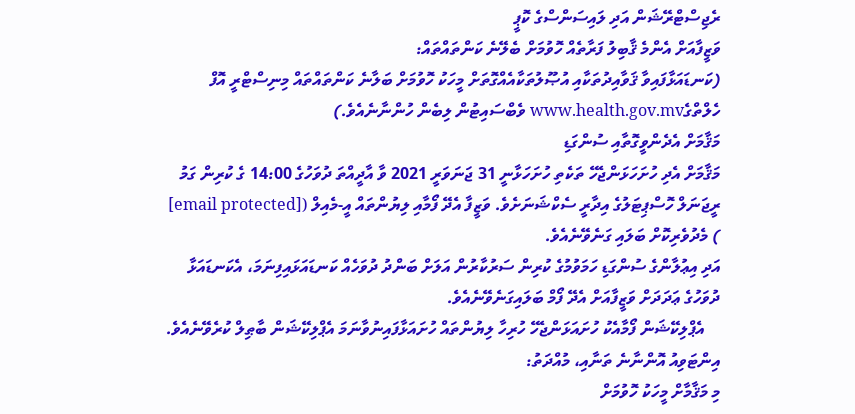ރެޖިސްޓްރޭޝަން އަދި ލައިސަންސްގެ ކޮޕީ
ވަޒީފާއަށް އެންމެ ޤާބިލު ފަރާތެއް ހޮވުމަށް ބެލޭނެ ކަންތައްތައް:
(ކަނޑައަޅާފައިވާ ޤަވާއިދުތަކާއި އުޞޫލުތަކާއެއްގޮތަށް މީހަކު ހޮވުމަށް ބަލާނެ ކަންތައްތައް މިނިސްޓްރީ އޮފް ހެލްތްގެwww.health.gov.mv ވެބްސައިޓުން ލިބެން ހުންނާނެއެވެ.)
މަޤާމަށް އެދެންވީގޮތާއި ސުންގަޑި
މަޤާމަށް އެދި ހުށަހަޅަންޖެހޭ ތަކެތި ހުށަހަޅާނީ 31 ޖަނަވަރީ 2021 ވާ އާދީއްތަ ދުވަހުގެ 14:00 ގެ ކުރިން ގަމު ރީޖަނަލް ހޮސްޕިޓަލުގެ އިދާރީ ސެކްޝަނަށެވެ. ވަޒީފާ އެދޭ ފޯމާއި ލިޔުންތައް އީ-މެއިލް ([email protected] ) މެދުވެރިކޮށް ބަލައި ގަނެވޭނެއެވެ.
އަދި އިޢުލާންގެ ސުންގަޑި ހަމަވުމުގެ ކުރިން ސަރުކާރުން އަލަށް ބަންދު ދުވަހެއް ކަނޑައަޅައިފިނަމަ، އެކަނޑައަޅާ ދުވަހުގެ ޢަދަދަށް ވަޒީފާއަށް އެދޭ ފޯމް ބަލައިގަނެވޭނެއެވެ.
    އެޕްލިކޭޝަން ފޯމާއެކު ހުށައަޅަންޖެހޭ ހުރިހާ ލިޔުންތައް ހުށައަޅާފައިނުވާނަމަ އެޕްލިކޭޝަން ބާޠިލް ކުރެވޭނެއެވެ.
އިންޓަވިއު އޮންނާނެ ތަނާއި، މުއްދަތު:
މި މަޤާމާށް މީހަކު ހޮވުމަށް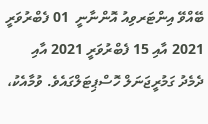ބޭއްވޭ އިންޓަރވިއު އޮންނާނީ  01 ފެބްރުވަރީ 2021 އާއި 15 ފެބްރުވަރީ 2021 އާއި ދެމެދު ގަމުރީޖަނަލް ހޮސްޕިޓަލްގައެވެ. ވުމާއެކު،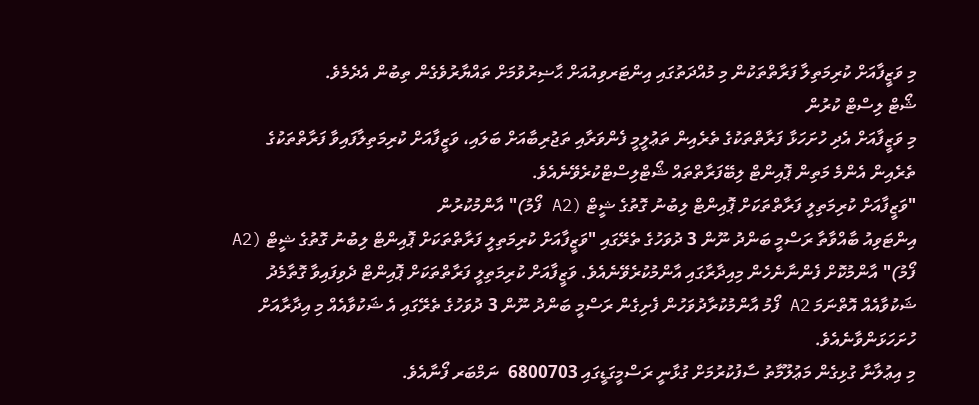މި ވަޒީފާއަށް ކުރިމަތިލާ ފަރާތްތަކުން މި މުއްދަތުގައި އިންޓަރވިއުއަށް ޙާޟިރުވުމަށް ތައްޔާރުވެގެން ތިބުން އެދެމެވެ.
ޝޯޓް ލިސްޓް ކުރުން
މި ވަޒީފާއަށް އެދި ހުށަހަޅާ ފަރާތްތަކުގެ ތެރެއިން ތަޢުލީމީ ފެންވަރާއި ތަޖުރިބާއަށް ބަލައި، ވަޒީފާއަށް ކުރިމަތިލާފައިވާ ފަރާތްތަކުގެ ތެރެއިން އެންމެ މަތިން ޕޮއިންޓް ލިބޭފަރާތްތައް ޝޯޓްލިސްޓްކުރެވޭނެއެވެ.
"ވަޒީފާއަށް ކުރިމަތިލީ ފަރާތްތަކަށް ޕޮއިންޓް ލިބުނު ގޮތުގެ ޝީޓް (A2 ފޯމު)" އާންމުކުރުން
އިންޓަވިއު ބާއްވާތާ ރަސްމީ ބަންދު ނޫން 3 ދުވަހުގެ ތެރޭގައި "ވަޒީފާއަށް ކުރިމަތިލީ ފަރާތްތަކަށް ޕޮއިންޓް ލިބުނު ގޮތުގެ ޝީޓް (A2 ފޯމު)" އާންމުކޮށް ފެންނާނެހެން މިއިދާރާގައި އާންމުކުރެވޭނެއެވެ. ވަޒީފާއަށް ކުރިމަތިލީ ފަރާތްތަކަށް ޕޮއިންޓް ދެވިފައިވާ ގޮތާމެދު ޝަކުވާއެއް އޮތްނަމަ A2 ފޯމު އާންމުކުރާދުވަހުން ފެށިގެން ރަސްމީ ބަންދު ނޫން 3 ދުވަހުގެ ތެރޭގައި އެ ޝަކުވާއެއް މި އިދާރާއަށް ހުށަހަޅަންވާނެއެވެ.
މި އިޢުލާނާ ގުޅިގެން މަޢުލޫމާތު ސާފުކުރުމަށް ގުޅާނީ ރަސްމީގަޑީގައި 6800703  ނަމްބަރ ފޯނާއެވެ.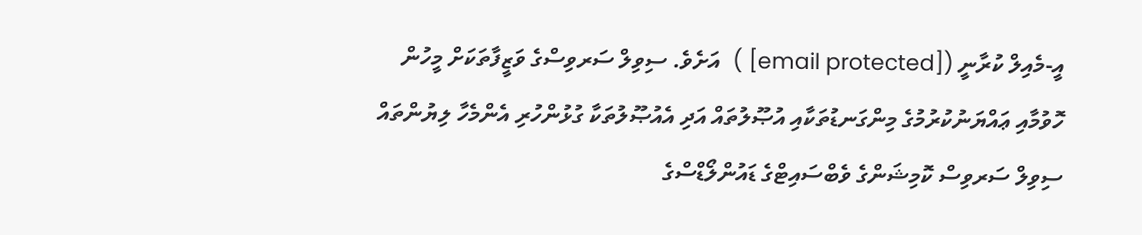އީ-މެއިލް ކުރާނީ ([email protected] )  އަށެވެ. ސިވިލް ސަރވިސްގެ ވަޒީފާތަކަށް މީހުން ހޮވުމާއި ޢައްޔަނުކުރުމުގެ މިންގަނޑުތަކާއި އުޞޫލުތައް އަދި އެއުޞޫލުތަކާ ގުޅުންހުރި އެންމެހާ ލިޔުންތައް ސިވިލް ސަރވިސް ކޮމިޝަންގެ ވެބްސައިޓްގެ ޑައުންލޯޑްސްގެ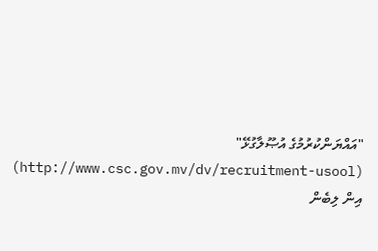"އައްޔަންކުރުމުގެ އުޞޫލާގުޅޭ" (http://www.csc.gov.mv/dv/recruitment-usool) އިން ލިބެން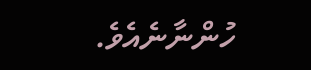ހުންނާނެއެވެ.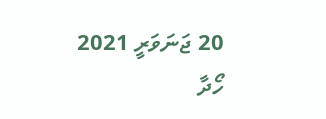20 ޖަނަވަރީ 2021
ހޯދާ